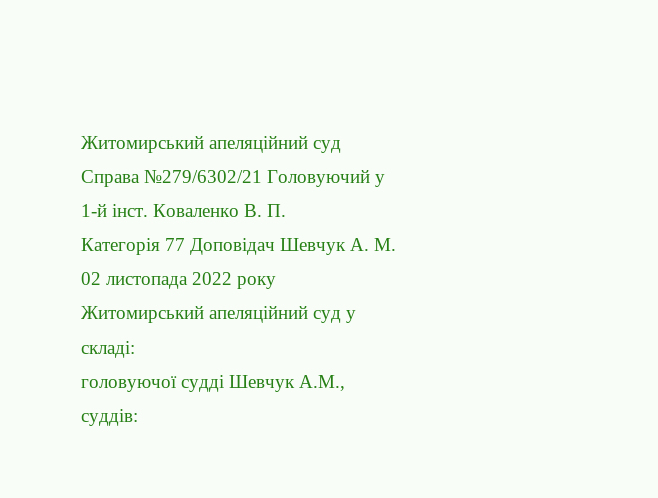Житомирський апеляційний суд
Справа №279/6302/21 Головуючий у 1-й інст. Коваленко В. П.
Категорія 77 Доповідач Шевчук А. М.
02 листопада 2022 року Житомирський апеляційний суд у складі:
головуючої судді Шевчук А.М.,
суддів: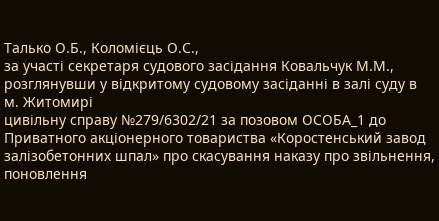Талько О.Б., Коломієць О.С.,
за участі секретаря судового засідання Ковальчук М.М.,
розглянувши у відкритому судовому засіданні в залі суду в м. Житомирі
цивільну справу №279/6302/21 за позовом ОСОБА_1 до Приватного акціонерного товариства «Коростенський завод залізобетонних шпал» про скасування наказу про звільнення, поновлення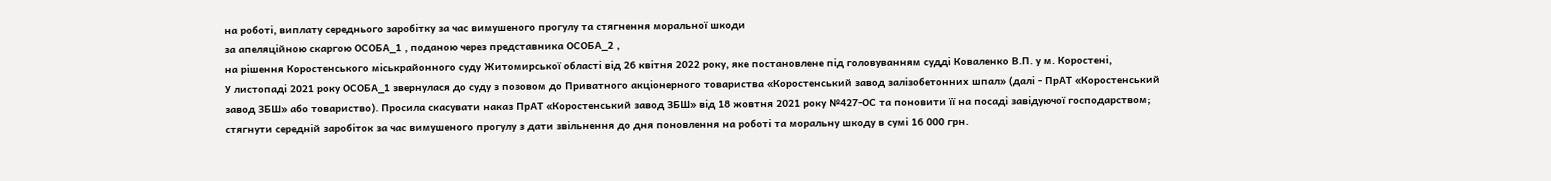на роботі, виплату середнього заробітку за час вимушеного прогулу та стягнення моральної шкоди
за апеляційною скаргою ОСОБА_1 , поданою через представника ОСОБА_2 ,
на рішення Коростенського міськрайонного суду Житомирської області від 26 квітня 2022 року, яке постановлене під головуванням судді Коваленко В.П. у м. Коростені,
У листопаді 2021 року ОСОБА_1 звернулася до суду з позовом до Приватного акціонерного товариства «Коростенський завод залізобетонних шпал» (далі - ПрАТ «Коростенський завод ЗБШ» або товариство). Просила скасувати наказ ПрАТ «Коростенський завод ЗБШ» від 18 жовтня 2021 року №427-ОС та поновити її на посаді завідуючої господарством; стягнути середній заробіток за час вимушеного прогулу з дати звільнення до дня поновлення на роботі та моральну шкоду в сумі 16 000 грн.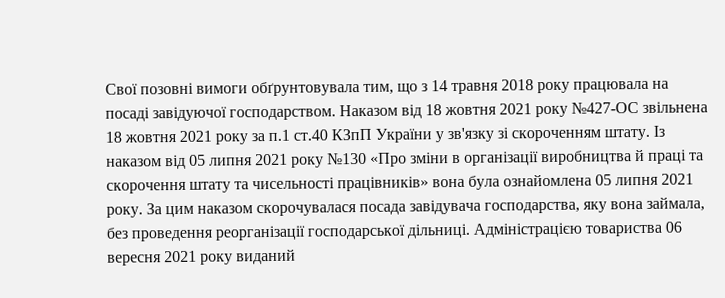Свої позовні вимоги обґрунтовувала тим, що з 14 травня 2018 року працювала на посаді завідуючої господарством. Наказом від 18 жовтня 2021 року №427-ОС звільнена 18 жовтня 2021 року за п.1 ст.40 КЗпП України у зв'язку зі скороченням штату. Із наказом від 05 липня 2021 року №130 «Про зміни в організації виробництва й праці та скорочення штату та чисельності працівників» вона була ознайомлена 05 липня 2021 року. За цим наказом скорочувалася посада завідувача господарства, яку вона займала, без проведення реорганізації господарської дільниці. Адміністрацією товариства 06 вересня 2021 року виданий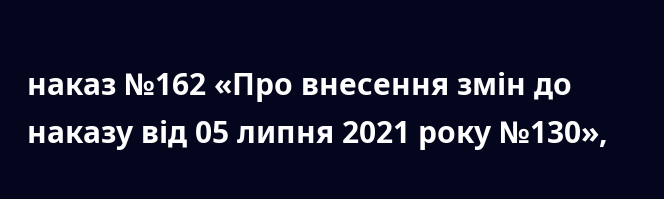наказ №162 «Про внесення змін до наказу від 05 липня 2021 року №130»,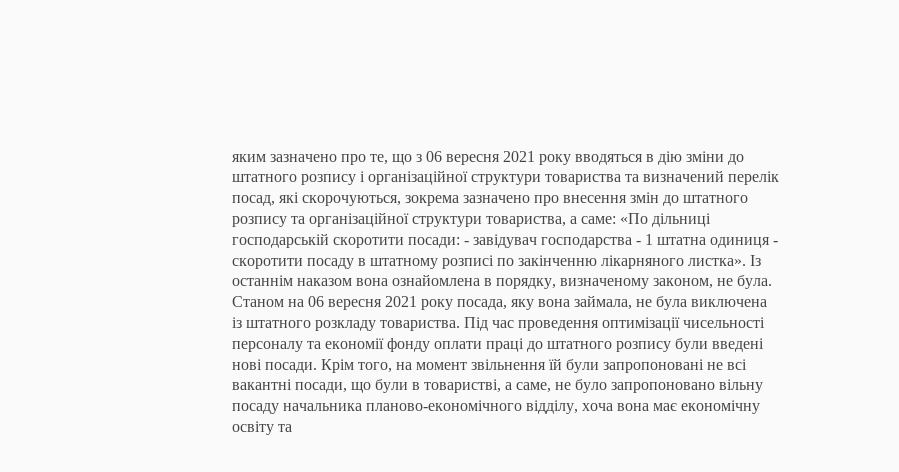яким зазначено про те, що з 06 вересня 2021 року вводяться в дію зміни до штатного розпису і організаційної структури товариства та визначений перелік посад, які скорочуються, зокрема зазначено про внесення змін до штатного розпису та організаційної структури товариства, а саме: «По дільниці господарській скоротити посади: - завідувач господарства - 1 штатна одиниця - скоротити посаду в штатному розписі по закінченню лікарняного листка». Із останнім наказом вона ознайомлена в порядку, визначеному законом, не була. Станом на 06 вересня 2021 року посада, яку вона займала, не була виключена із штатного розкладу товариства. Під час проведення оптимізації чисельності персоналу та економії фонду оплати праці до штатного розпису були введені нові посади. Крім того, на момент звільнення їй були запропоновані не всі вакантні посади, що були в товаристві, а саме, не було запропоновано вільну посаду начальника планово-економічного відділу, хоча вона має економічну освіту та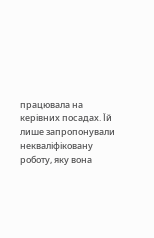працювала на керівних посадах. Їй лише запропонували некваліфіковану роботу, яку вона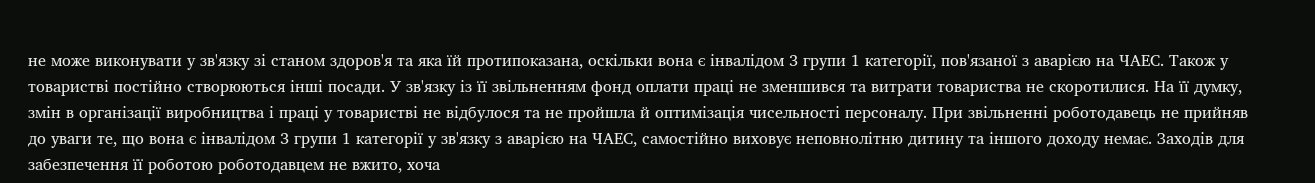не може виконувати у зв'язку зі станом здоров'я та яка їй протипоказана, оскільки вона є інвалідом 3 групи 1 категорії, пов'язаної з аварією на ЧАЕС. Також у товаристві постійно створюються інші посади. У зв'язку із її звільненням фонд оплати праці не зменшився та витрати товариства не скоротилися. На її думку, змін в організації виробництва і праці у товаристві не відбулося та не пройшла й оптимізація чисельності персоналу. При звільненні роботодавець не прийняв до уваги те, що вона є інвалідом 3 групи 1 категорії у зв'язку з аварією на ЧАЕС, самостійно виховує неповнолітню дитину та іншого доходу немає. Заходів для забезпечення її роботою роботодавцем не вжито, хоча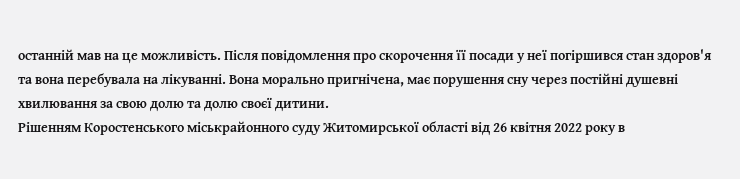останній мав на це можливість. Після повідомлення про скорочення її посади у неї погіршився стан здоров'я та вона перебувала на лікуванні. Вона морально пригнічена, має порушення сну через постійні душевні хвилювання за свою долю та долю своєї дитини.
Рішенням Коростенського міськрайонного суду Житомирської області від 26 квітня 2022 року в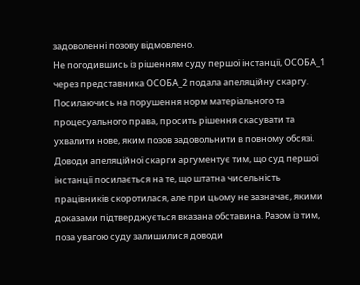задоволенні позову відмовлено.
Не погодившись із рішенням суду першої інстанції, ОСОБА_1 через представника ОСОБА_2 подала апеляційну скаргу. Посилаючись на порушення норм матеріального та процесуального права, просить рішення скасувати та ухвалити нове, яким позов задовольнити в повному обсязі.
Доводи апеляційної скарги аргументує тим, що суд першої інстанції посилається на те, що штатна чисельність працівників скоротилася, але при цьому не зазначає, якими доказами підтверджується вказана обставина. Разом із тим, поза увагою суду залишилися доводи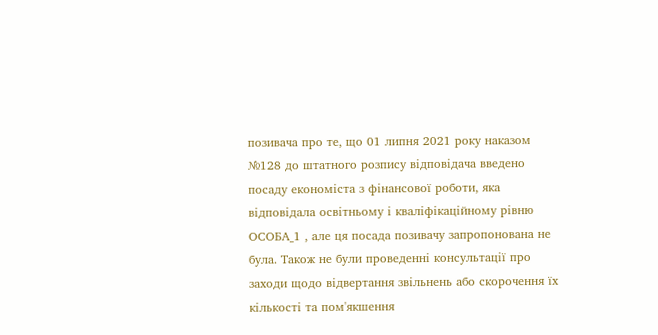позивача про те, що 01 липня 2021 року наказом №128 до штатного розпису відповідача введено посаду економіста з фінансової роботи, яка відповідала освітньому і кваліфікаційному рівню ОСОБА_1 , але ця посада позивачу запропонована не була. Також не були проведенні консультації про заходи щодо відвертання звільнень або скорочення їх кількості та пом'якшення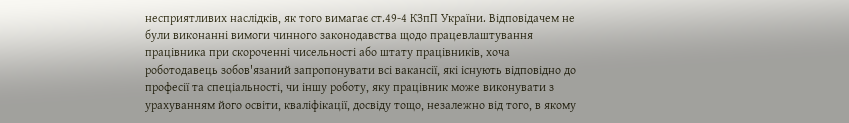несприятливих наслідків, як того вимагає ст.49-4 КЗпП України. Відповідачем не були виконанні вимоги чинного законодавства щодо працевлаштування працівника при скороченні чисельності або штату працівників, хоча роботодавець зобов'язаний запропонувати всі вакансії, які існують відповідно до професії та спеціальності, чи іншу роботу, яку працівник може виконувати з урахуванням його освіти, кваліфікації, досвіду тощо, незалежно від того, в якому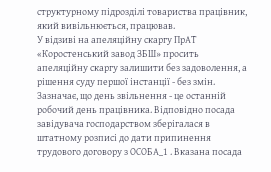структурному підрозділі товариства працівник, який вивільнюється, працював.
У відзиві на апеляційну скаргу ПрАТ «Коростенський завод ЗБШ» просить апеляційну скаргу залишити без задоволення, а рішення суду першої інстанції - без змін. Зазначає, що день звільнення - це останній робочий день працівника. Відповідно посада завідувача господарством зберігалася в штатному розписі до дати припинення трудового договору з ОСОБА_1 . Вказана посада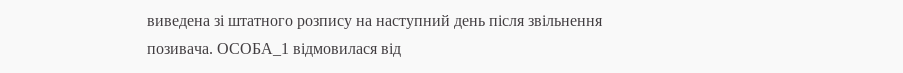виведена зі штатного розпису на наступний день після звільнення позивача. ОСОБА_1 відмовилася від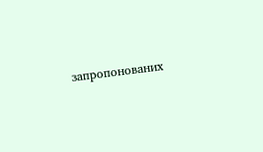запропонованих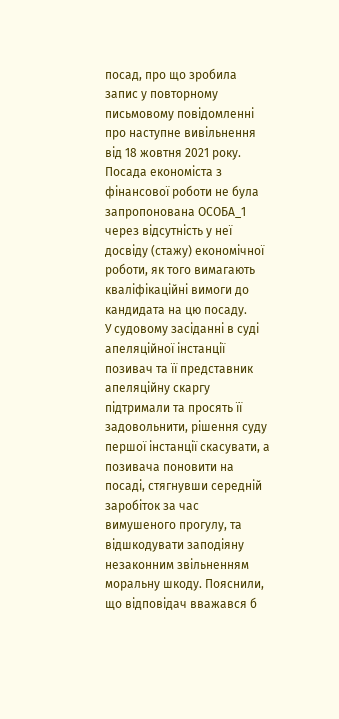посад, про що зробила запис у повторному письмовому повідомленні про наступне вивільнення від 18 жовтня 2021 року. Посада економіста з фінансової роботи не була запропонована ОСОБА_1 через відсутність у неї досвіду (стажу) економічної роботи, як того вимагають кваліфікаційні вимоги до кандидата на цю посаду.
У судовому засіданні в суді апеляційної інстанції позивач та її представник апеляційну скаргу підтримали та просять її задовольнити, рішення суду першої інстанції скасувати, а позивача поновити на посаді, стягнувши середній заробіток за час вимушеного прогулу, та відшкодувати заподіяну незаконним звільненням моральну шкоду. Пояснили, що відповідач вважався б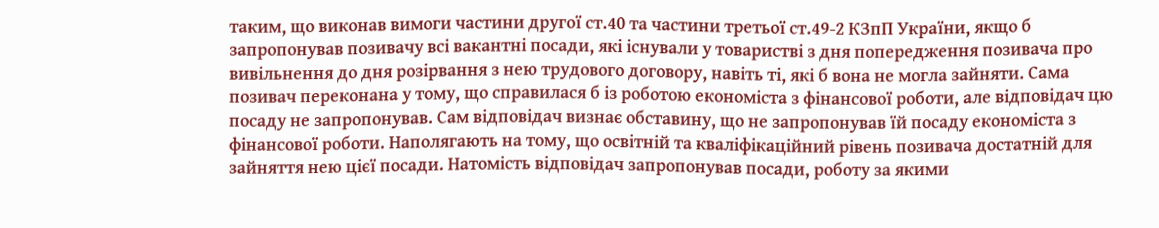таким, що виконав вимоги частини другої ст.40 та частини третьої ст.49-2 КЗпП України, якщо б запропонував позивачу всі вакантні посади, які існували у товаристві з дня попередження позивача про вивільнення до дня розірвання з нею трудового договору, навіть ті, які б вона не могла зайняти. Сама позивач переконана у тому, що справилася б із роботою економіста з фінансової роботи, але відповідач цю посаду не запропонував. Сам відповідач визнає обставину, що не запропонував їй посаду економіста з фінансової роботи. Наполягають на тому, що освітній та кваліфікаційний рівень позивача достатній для зайняття нею цієї посади. Натомість відповідач запропонував посади, роботу за якими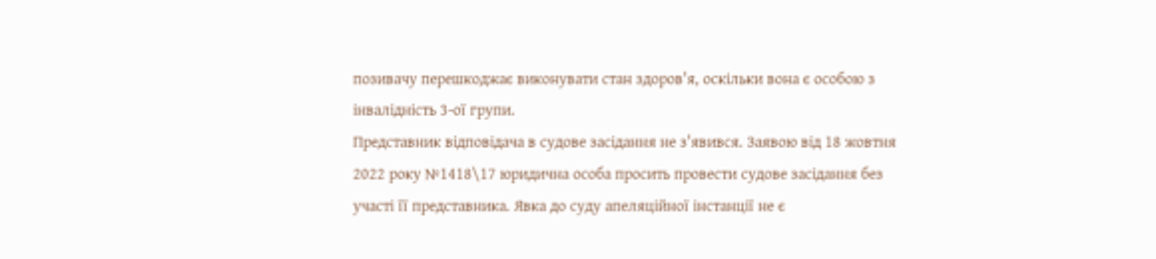позивачу перешкоджає виконувати стан здоров'я, оскільки вона є особою з інвалідність 3-ої групи.
Представник відповідача в судове засідання не з'явився. Заявою від 18 жовтня 2022 року №1418\17 юридична особа просить провести судове засідання без участі її представника. Явка до суду апеляційної інстанції не є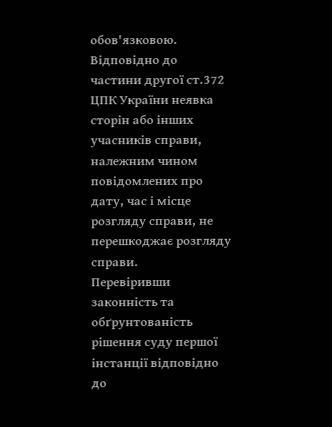обов'язковою. Відповідно до частини другої ст.372 ЦПК України неявка сторін або інших учасників справи, належним чином повідомлених про дату, час і місце розгляду справи, не перешкоджає розгляду справи.
Перевіривши законність та обґрунтованість рішення суду першої інстанції відповідно до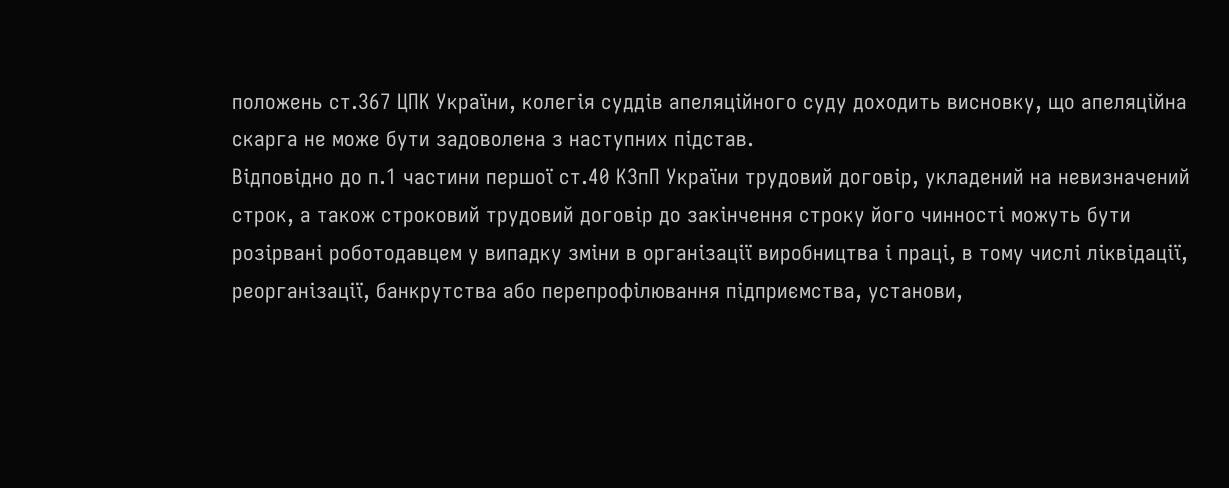положень ст.367 ЦПК України, колегія суддів апеляційного суду доходить висновку, що апеляційна скарга не може бути задоволена з наступних підстав.
Відповідно до п.1 частини першої ст.40 КЗпП України трудовий договір, укладений на невизначений строк, а також строковий трудовий договір до закінчення строку його чинності можуть бути розірвані роботодавцем у випадку зміни в організації виробництва і праці, в тому числі ліквідації, реорганізації, банкрутства або перепрофілювання підприємства, установи,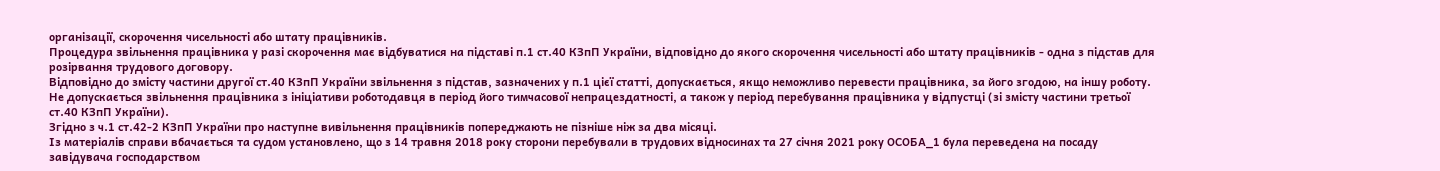організації, скорочення чисельності або штату працівників.
Процедура звільнення працівника у разі скорочення має відбуватися на підставі п.1 ст.40 КЗпП України, відповідно до якого скорочення чисельності або штату працівників - одна з підстав для розірвання трудового договору.
Відповідно до змісту частини другої ст.40 КЗпП України звільнення з підстав, зазначених у п.1 цієї статті, допускається, якщо неможливо перевести працівника, за його згодою, на іншу роботу. Не допускається звільнення працівника з ініціативи роботодавця в період його тимчасової непрацездатності, а також у період перебування працівника у відпустці (зі змісту частини третьої ст.40 КЗпП України).
Згідно з ч.1 ст.42-2 КЗпП України про наступне вивільнення працівників попереджають не пізніше ніж за два місяці.
Із матеріалів справи вбачається та судом установлено, що з 14 травня 2018 року сторони перебували в трудових відносинах та 27 січня 2021 року ОСОБА_1 була переведена на посаду завідувача господарством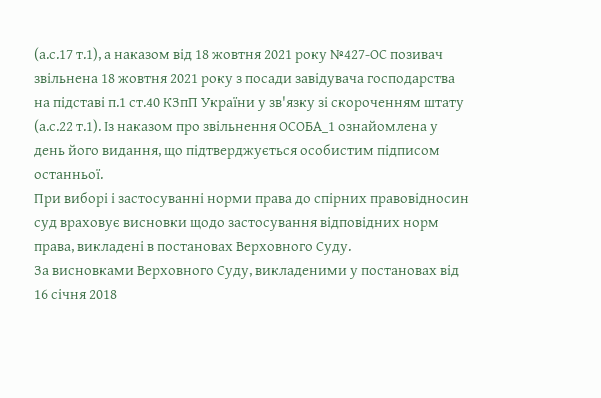(а.с.17 т.1), а наказом від 18 жовтня 2021 року №427-ОС позивач звільнена 18 жовтня 2021 року з посади завідувача господарства на підставі п.1 ст.40 КЗпП України у зв'язку зі скороченням штату (а.с.22 т.1). Із наказом про звільнення ОСОБА_1 ознайомлена у день його видання, що підтверджується особистим підписом останньої.
При виборі і застосуванні норми права до спірних правовідносин суд враховує висновки щодо застосування відповідних норм права, викладені в постановах Верховного Суду.
За висновками Верховного Суду, викладеними у постановах від 16 січня 2018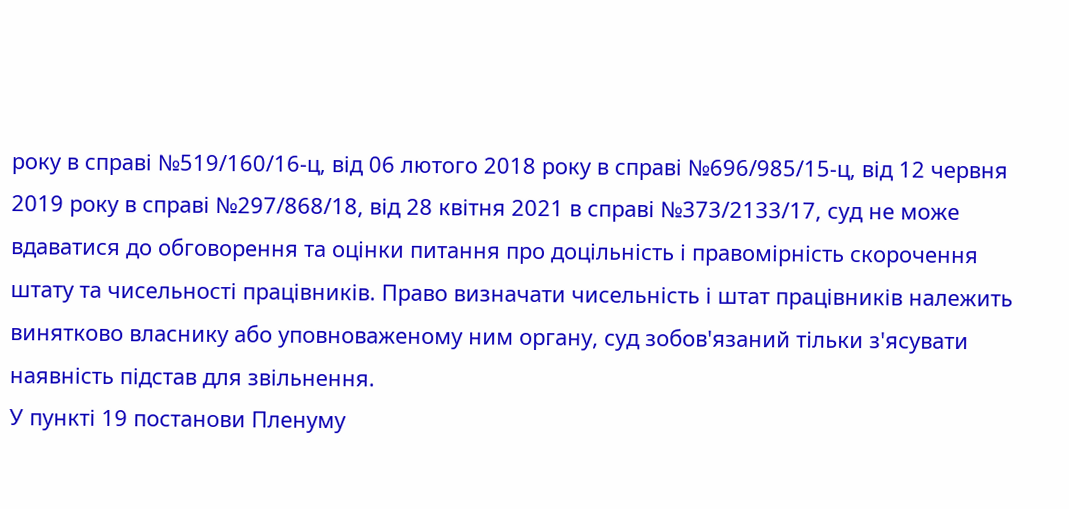року в справі №519/160/16-ц, від 06 лютого 2018 року в справі №696/985/15-ц, від 12 червня 2019 року в справі №297/868/18, від 28 квітня 2021 в справі №373/2133/17, суд не може вдаватися до обговорення та оцінки питання про доцільність і правомірність скорочення штату та чисельності працівників. Право визначати чисельність і штат працівників належить винятково власнику або уповноваженому ним органу, суд зобов'язаний тільки з'ясувати наявність підстав для звільнення.
У пункті 19 постанови Пленуму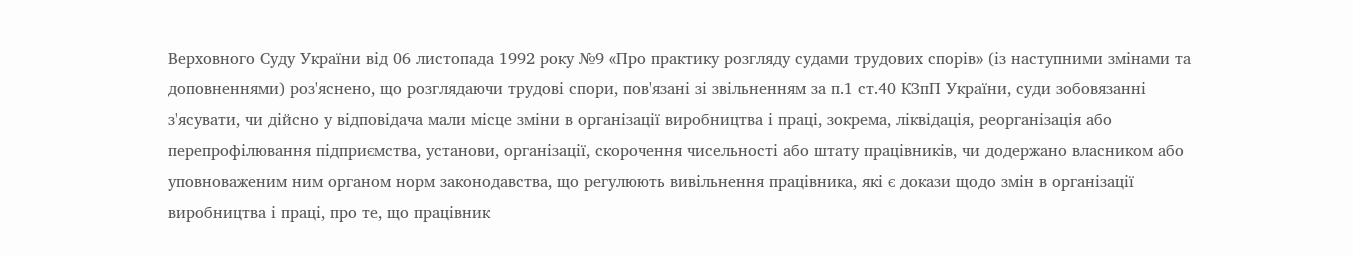Верховного Суду України від 06 листопада 1992 року №9 «Про практику розгляду судами трудових спорів» (із наступними змінами та доповненнями) роз'яснено, що розглядаючи трудові спори, пов'язані зі звільненням за п.1 ст.40 КЗпП України, суди зобовязанні з'ясувати, чи дійсно у відповідача мали місце зміни в організації виробництва і праці, зокрема, ліквідація, реорганізація або перепрофілювання підприємства, установи, організації, скорочення чисельності або штату працівників, чи додержано власником або уповноваженим ним органом норм законодавства, що регулюють вивільнення працівника, які є докази щодо змін в організації виробництва і праці, про те, що працівник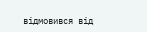відмовився від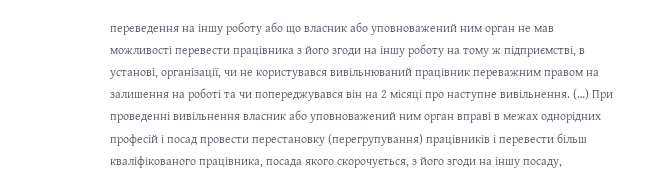переведення на іншу роботу або що власник або уповноважений ним орган не мав можливості перевести працівника з його згоди на іншу роботу на тому ж підприємстві, в установі, організації, чи не користувався вивільнюваний працівник переважним правом на залишення на роботі та чи попереджувався він на 2 місяці про наступне вивільнення. (…) При проведенні вивільнення власник або уповноважений ним орган вправі в межах однорідних професій і посад провести перестановку (перегрупування) працівників і перевести більш кваліфікованого працівника, посада якого скорочується, з його згоди на іншу посаду,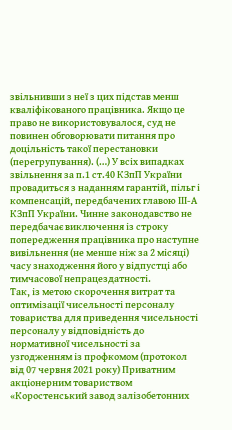звільнивши з неї з цих підстав менш кваліфікованого працівника. Якщо це право не використовувалося, суд не повинен обговорювати питання про доцільність такої перестановки (перегрупування). (…) У всіх випадках звільнення за п.1 ст.40 КЗпП України провадиться з наданням гарантій, пільг і компенсацій, передбачених главою ІІІ-А КЗпП України. Чинне законодавство не передбачає виключення із строку попередження працівника про наступне вивільнення (не менше ніж за 2 місяці) часу знаходження його у відпустці або тимчасової непрацездатності.
Так, із метою скорочення витрат та оптимізації чисельності персоналу товариства для приведення чисельності персоналу у відповідність до нормативної чисельності за узгодженням із профкомом (протокол від 07 червня 2021 року) Приватним акціонерним товариством «Коростенський завод залізобетонних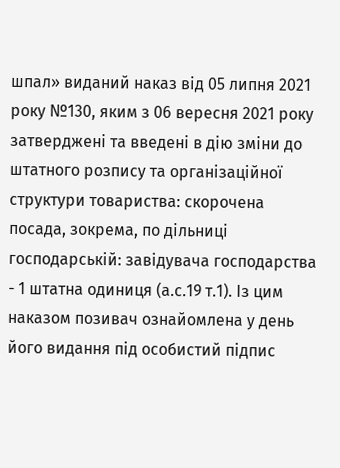шпал» виданий наказ від 05 липня 2021 року №130, яким з 06 вересня 2021 року затверджені та введені в дію зміни до штатного розпису та організаційної структури товариства: скорочена посада, зокрема, по дільниці господарській: завідувача господарства - 1 штатна одиниця (а.с.19 т.1). Із цим наказом позивач ознайомлена у день його видання під особистий підпис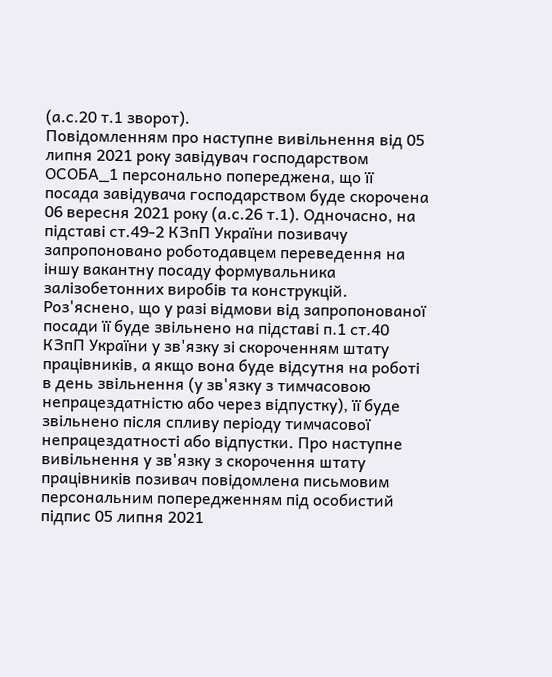(а.с.20 т.1 зворот).
Повідомленням про наступне вивільнення від 05 липня 2021 року завідувач господарством ОСОБА_1 персонально попереджена, що її посада завідувача господарством буде скорочена 06 вересня 2021 року (а.с.26 т.1). Одночасно, на підставі ст.49-2 КЗпП України позивачу запропоновано роботодавцем переведення на іншу вакантну посаду формувальника залізобетонних виробів та конструкцій. Роз'яснено, що у разі відмови від запропонованої посади її буде звільнено на підставі п.1 ст.40 КЗпП України у зв'язку зі скороченням штату працівників, а якщо вона буде відсутня на роботі в день звільнення (у зв'язку з тимчасовою непрацездатністю або через відпустку), її буде звільнено після спливу періоду тимчасової непрацездатності або відпустки. Про наступне вивільнення у зв'язку з скорочення штату працівників позивач повідомлена письмовим персональним попередженням під особистий підпис 05 липня 2021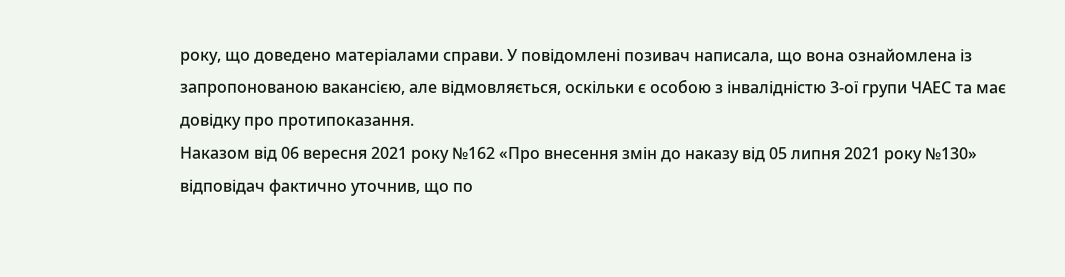року, що доведено матеріалами справи. У повідомлені позивач написала, що вона ознайомлена із запропонованою вакансією, але відмовляється, оскільки є особою з інвалідністю 3-ої групи ЧАЕС та має довідку про протипоказання.
Наказом від 06 вересня 2021 року №162 «Про внесення змін до наказу від 05 липня 2021 року №130» відповідач фактично уточнив, що по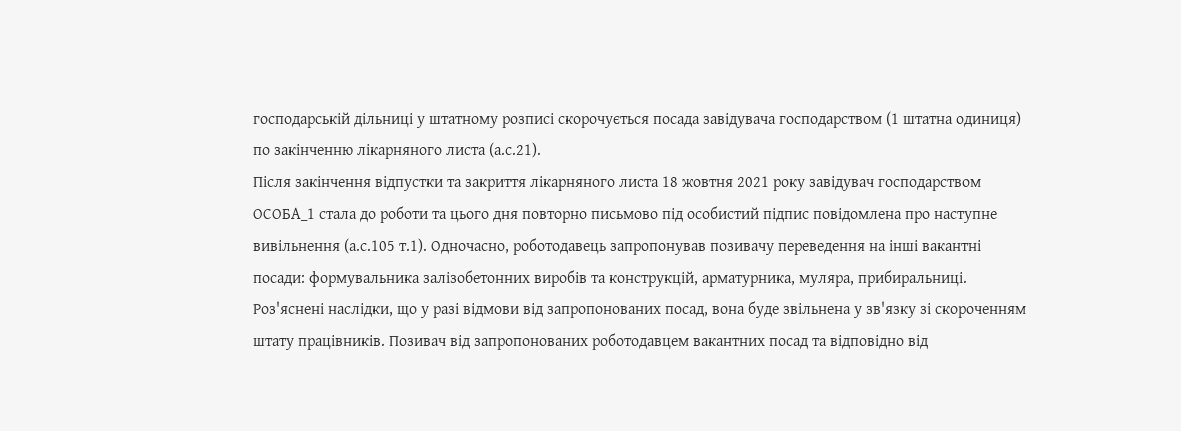господарській дільниці у штатному розписі скорочується посада завідувача господарством (1 штатна одиниця) по закінченню лікарняного листа (а.с.21).
Після закінчення відпустки та закриття лікарняного листа 18 жовтня 2021 року завідувач господарством ОСОБА_1 стала до роботи та цього дня повторно письмово під особистий підпис повідомлена про наступне вивільнення (а.с.105 т.1). Одночасно, роботодавець запропонував позивачу переведення на інші вакантні посади: формувальника залізобетонних виробів та конструкцій, арматурника, муляра, прибиральниці. Роз'яснені наслідки, що у разі відмови від запропонованих посад, вона буде звільнена у зв'язку зі скороченням штату працівників. Позивач від запропонованих роботодавцем вакантних посад та відповідно від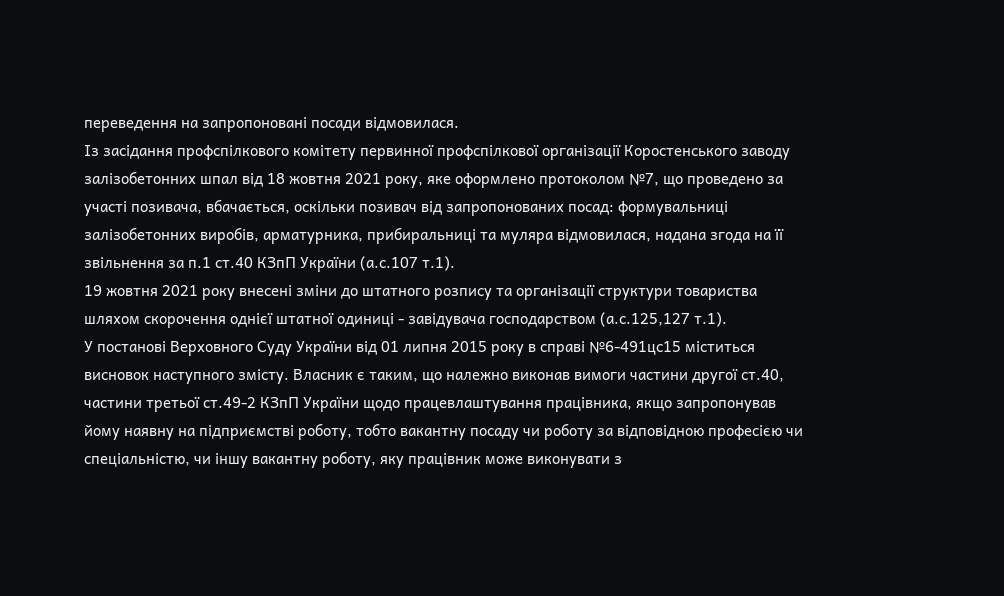переведення на запропоновані посади відмовилася.
Із засідання профспілкового комітету первинної профспілкової організації Коростенського заводу залізобетонних шпал від 18 жовтня 2021 року, яке оформлено протоколом №7, що проведено за участі позивача, вбачається, оскільки позивач від запропонованих посад: формувальниці залізобетонних виробів, арматурника, прибиральниці та муляра відмовилася, надана згода на її звільнення за п.1 ст.40 КЗпП України (а.с.107 т.1).
19 жовтня 2021 року внесені зміни до штатного розпису та організації структури товариства шляхом скорочення однієї штатної одиниці - завідувача господарством (а.с.125,127 т.1).
У постанові Верховного Суду України від 01 липня 2015 року в справі №6-491цс15 міститься висновок наступного змісту. Власник є таким, що належно виконав вимоги частини другої ст.40, частини третьої ст.49-2 КЗпП України щодо працевлаштування працівника, якщо запропонував йому наявну на підприємстві роботу, тобто вакантну посаду чи роботу за відповідною професією чи спеціальністю, чи іншу вакантну роботу, яку працівник може виконувати з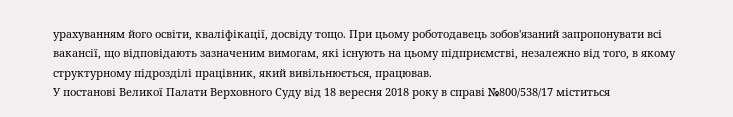урахуванням його освіти, кваліфікації, досвіду тощо. При цьому роботодавець зобов'язаний запропонувати всі вакансії, що відповідають зазначеним вимогам, які існують на цьому підприємстві, незалежно від того, в якому структурному підрозділі працівник, який вивільнюється, працював.
У постанові Великої Палати Верховного Суду від 18 вересня 2018 року в справі №800/538/17 міститься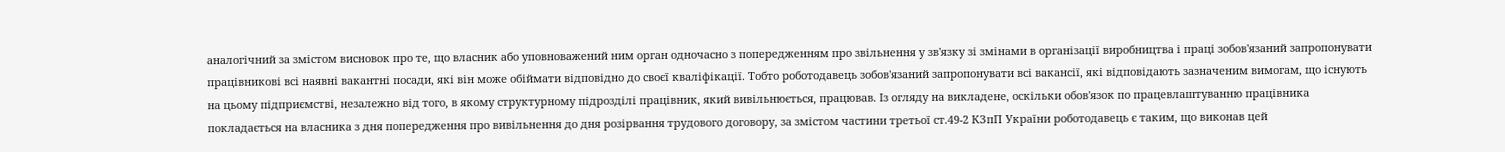аналогічний за змістом висновок про те, що власник або уповноважений ним орган одночасно з попередженням про звільнення у зв'язку зі змінами в організації виробництва і праці зобов'язаний запропонувати працівникові всі наявні вакантні посади, які він може обіймати відповідно до своєї кваліфікації. Тобто роботодавець зобов'язаний запропонувати всі вакансії, які відповідають зазначеним вимогам, що існують на цьому підприємстві, незалежно від того, в якому структурному підрозділі працівник, який вивільнюється, працював. Із огляду на викладене, оскільки обов'язок по працевлаштуванню працівника покладається на власника з дня попередження про вивільнення до дня розірвання трудового договору, за змістом частини третьої ст.49-2 КЗпП України роботодавець є таким, що виконав цей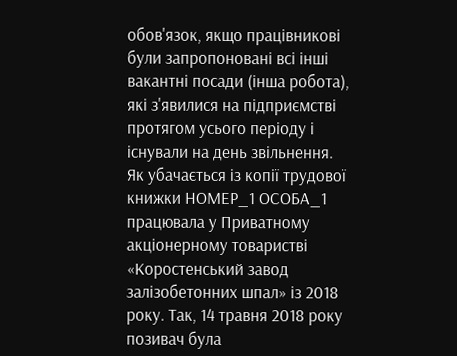обов'язок, якщо працівникові були запропоновані всі інші вакантні посади (інша робота), які з'явилися на підприємстві протягом усього періоду і існували на день звільнення.
Як убачається із копії трудової книжки НОМЕР_1 ОСОБА_1 працювала у Приватному акціонерному товаристві «Коростенський завод залізобетонних шпал» із 2018 року. Так, 14 травня 2018 року позивач була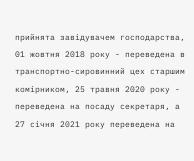прийнята завідувачем господарства, 01 жовтня 2018 року - переведена в транспортно-сировинний цех старшим комірником, 25 травня 2020 року - переведена на посаду секретаря, а 27 січня 2021 року переведена на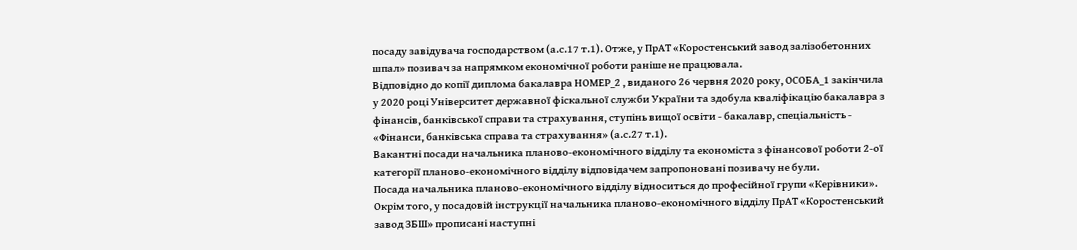посаду завідувача господарством (а.с.17 т.1). Отже, у ПрАТ «Коростенський завод залізобетонних шпал» позивач за напрямком економічної роботи раніше не працювала.
Відповідно до копії диплома бакалавра НОМЕР_2 , виданого 26 червня 2020 року, ОСОБА_1 закінчила у 2020 році Університет державної фіскальної служби України та здобула кваліфікацію бакалавра з фінансів, банківської справи та страхування, ступінь вищої освіти - бакалавр, спеціальність - «Фінанси, банківська справа та страхування» (а.с.27 т.1).
Вакантні посади начальника планово-економічного відділу та економіста з фінансової роботи 2-ої категорії планово-економічного відділу відповідачем запропоновані позивачу не були.
Посада начальника планово-економічного відділу відноситься до професійної групи «Керівники». Окрім того, у посадовій інструкції начальника планово-економічного відділу ПрАТ «Коростенський завод ЗБШ» прописані наступні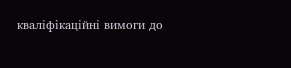кваліфікаційні вимоги до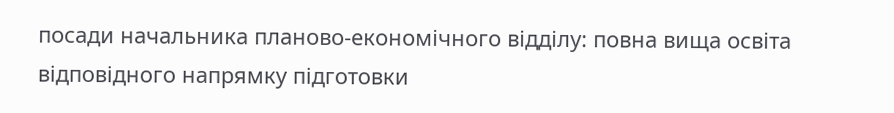посади начальника планово-економічного відділу: повна вища освіта відповідного напрямку підготовки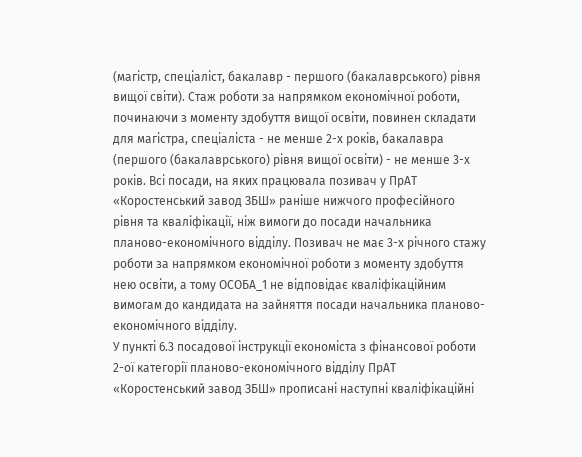(магістр, спеціаліст, бакалавр - першого (бакалаврського) рівня вищої світи). Стаж роботи за напрямком економічної роботи, починаючи з моменту здобуття вищої освіти, повинен складати для магістра, спеціаліста - не менше 2-х років, бакалавра (першого (бакалаврського) рівня вищої освіти) - не менше 3-х років. Всі посади, на яких працювала позивач у ПрАТ «Коростенський завод ЗБШ» раніше нижчого професійного рівня та кваліфікації, ніж вимоги до посади начальника планово-економічного відділу. Позивач не має 3-х річного стажу роботи за напрямком економічної роботи з моменту здобуття нею освіти, а тому ОСОБА_1 не відповідає кваліфікаційним вимогам до кандидата на зайняття посади начальника планово-економічного відділу.
У пункті 6.3 посадової інструкції економіста з фінансової роботи 2-ої категорії планово-економічного відділу ПрАТ «Коростенський завод ЗБШ» прописані наступні кваліфікаційні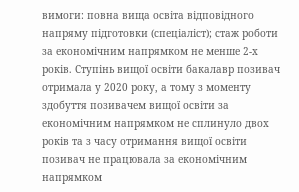вимоги: повна вища освіта відповідного напряму підготовки (спеціаліст); стаж роботи за економічним напрямком не менше 2-х років. Ступінь вищої освіти бакалавр позивач отримала у 2020 року, а тому з моменту здобуття позивачем вищої освіти за економічним напрямком не сплинуло двох років та з часу отримання вищої освіти позивач не працювала за економічним напрямком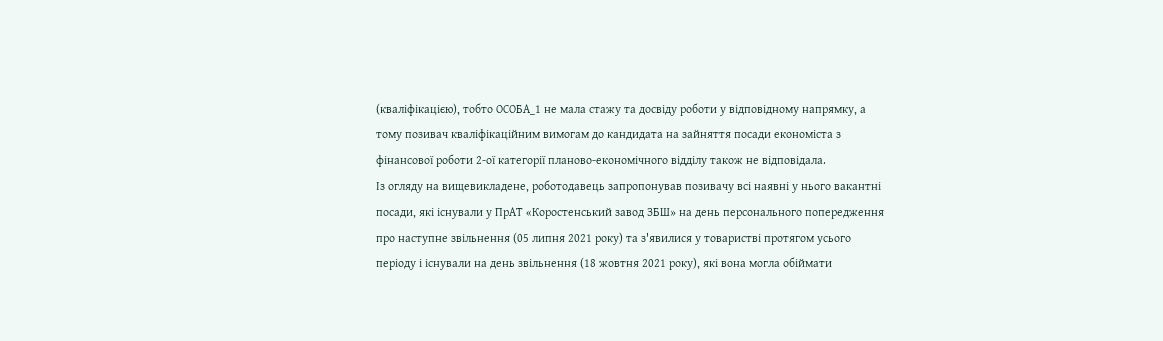(кваліфікацією), тобто ОСОБА_1 не мала стажу та досвіду роботи у відповідному напрямку, а тому позивач кваліфікаційним вимогам до кандидата на зайняття посади економіста з фінансової роботи 2-ої категорії планово-економічного відділу також не відповідала.
Із огляду на вищевикладене, роботодавець запропонував позивачу всі наявні у нього вакантні посади, які існували у ПрАТ «Коростенський завод ЗБШ» на день персонального попередження про наступне звільнення (05 липня 2021 року) та з'явилися у товаристві протягом усього періоду і існували на день звільнення (18 жовтня 2021 року), які вона могла обіймати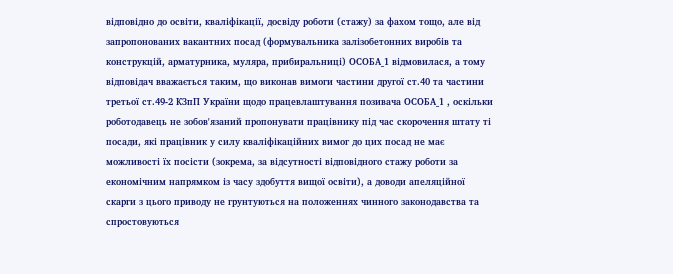відповідно до освіти, кваліфікації, досвіду роботи (стажу) за фахом тощо, але від запропонованих вакантних посад (формувальника залізобетонних виробів та конструкцій, арматурника, муляра, прибиральниці) ОСОБА_1 відмовилася, а тому відповідач вважається таким, що виконав вимоги частини другої ст.40 та частини третьої ст.49-2 КЗпП України щодо працевлаштування позивача ОСОБА_1 , оскільки роботодавець не зобов'язаний пропонувати працівнику під час скорочення штату ті посади, які працівник у силу кваліфікаційних вимог до цих посад не має можливості їх посісти (зокрема, за відсутності відповідного стажу роботи за економічним напрямком із часу здобуття вищої освіти), а доводи апеляційної скарги з цього приводу не грунтуються на положеннях чинного законодавства та спростовуються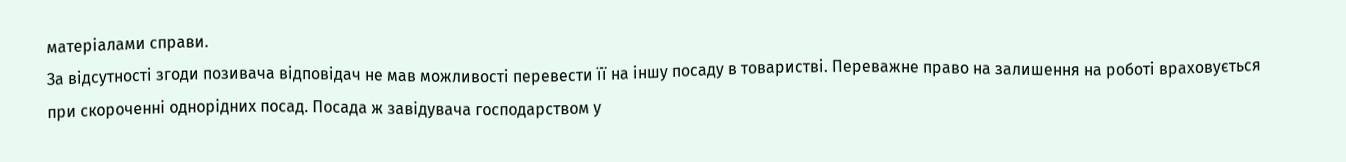матеріалами справи.
За відсутності згоди позивача відповідач не мав можливості перевести її на іншу посаду в товаристві. Переважне право на залишення на роботі враховується при скороченні однорідних посад. Посада ж завідувача господарством у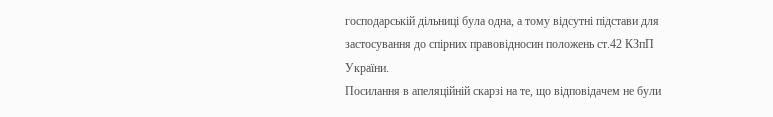господарській дільниці була одна, а тому відсутні підстави для застосування до спірних правовідносин положень ст.42 КЗпП України.
Посилання в апеляційній скарзі на те, що відповідачем не були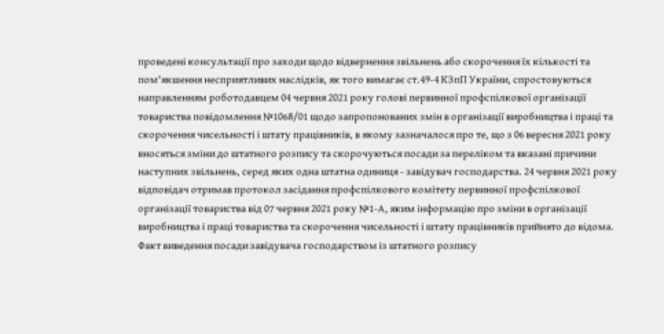проведені консультації про заходи щодо відвернення звільнень або скорочення їх кількості та пом'якшення несприятливих наслідків, як того вимагає ст.49-4 КЗпП України, спростовуються направленням роботодавцем 04 червня 2021 року голові первинної профспілкової організації товариства повідомлення №1068/01 щодо запропонованих змін в організації виробництва і праці та скорочення чисельності і штату працівників, в якому зазначалося про те, що з 06 вересня 2021 року вносяться зміни до штатного розпису та скорочуються посади за переліком та вказані причини наступних звільнень, серед яких одна штатна одиниця - завідувач господарства. 24 червня 2021 року відповідач отримав протокол засідання профспілкового комітету первинної профспілкової організації товариства від 07 червня 2021 року №1-А, яким інформацію про зміни в організації виробництва і праці товариства та скорочення чисельності і штату працівників прийнято до відома.
Факт виведення посади завідувача господарством із штатного розпису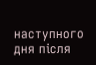наступного дня після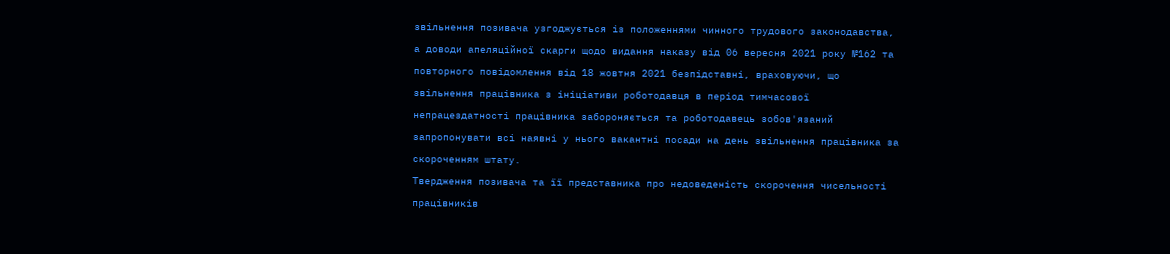звільнення позивача узгоджується із положеннями чинного трудового законодавства, а доводи апеляційної скарги щодо видання наказу від 06 вересня 2021 року №162 та повторного повідомлення від 18 жовтня 2021 безпідставні, враховуючи, що звільнення працівника з ініціативи роботодавця в період тимчасової непрацездатності працівника забороняється та роботодавець зобов'язаний запропонувати всі наявні у нього вакантні посади на день звільнення працівника за скороченням штату.
Твердження позивача та її представника про недоведеність скорочення чисельності працівників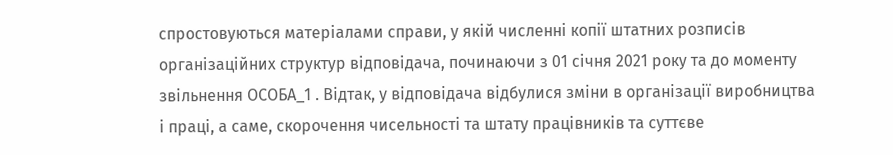спростовуються матеріалами справи, у якій численні копії штатних розписів організаційних структур відповідача, починаючи з 01 січня 2021 року та до моменту звільнення ОСОБА_1 . Відтак, у відповідача відбулися зміни в організації виробництва і праці, а саме, скорочення чисельності та штату працівників та суттєве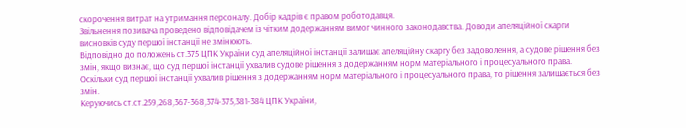скорочення витрат на утримання персоналу. Добір кадрів є правом роботодавця.
Звільнення позивача проведено відповідачем із чітким додержанням вимог чинного законодавства. Доводи апеляційної скарги висновків суду першої інстанції не змінюють.
Відповідно до положень ст.375 ЦПК України суд апеляційної інстанції залишає апеляційну скаргу без задоволення, а судове рішення без змін, якщо визнає, що суд першої інстанції ухвалив судове рішення з додержанням норм матеріального і процесуального права.
Оскільки суд першої інстанції ухвалив рішення з додержанням норм матеріального і процесуального права, то рішення залишається без змін.
Керуючись ст.ст.259,268,367-368,374-375,381-384 ЦПК України,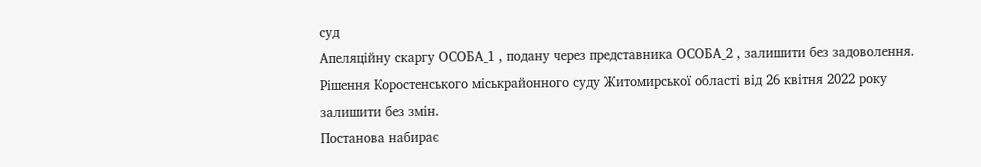суд
Апеляційну скаргу ОСОБА_1 , подану через представника ОСОБА_2 , залишити без задоволення.
Рішення Коростенського міськрайонного суду Житомирської області від 26 квітня 2022 року залишити без змін.
Постанова набирає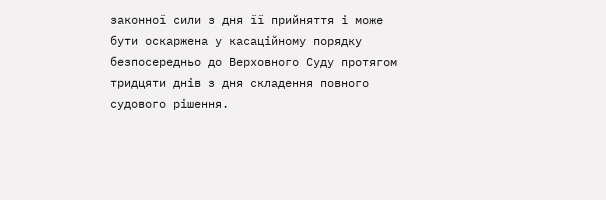законної сили з дня її прийняття і може бути оскаржена у касаційному порядку безпосередньо до Верховного Суду протягом тридцяти днів з дня складення повного судового рішення.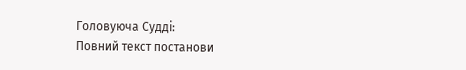Головуюча Судді:
Повний текст постанови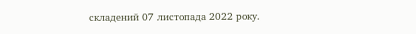складений 07 листопада 2022 року.